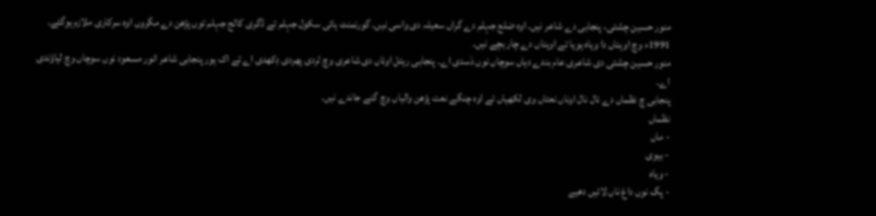منور حسین چشتی، پنجابی دے شاعر نیں۔ اوہ ضلع جہلم دے گراں سعیلہ دی واسی نیں۔ گورنمنٹ ہائی سکول جہلم تے ڈگری کالج جہلم توں پڑھن دے مگروں اوہ سرکاری ملازم ہوگئے۔ 1991ء وچ اوہناں دا ویاہ ہویا تے اوہناں دے چار بچے نیں۔
منور حسین چشتی دی شاعری عام بندے دیاں سوچاں نوں دَسدی اے۔ پنجابی رہتل اوناں دی شاعری وچ ٹردی پھردی دِکھدی اے تے اک ہور پنجابی شاعر انور مسعود نوں سوچاں وچ لیاؤندی اے۔
پنجابی چ نظماں دے نال نال اوناں نعتاں وی لکھیاں تے اوہ چنگے نعت پڑھن والیاں وچ گنے جاندے نیں۔
نظماں
- ماں
- بیوی
- ویاہ
- پگ نوں داغ ناں لائیں دھیے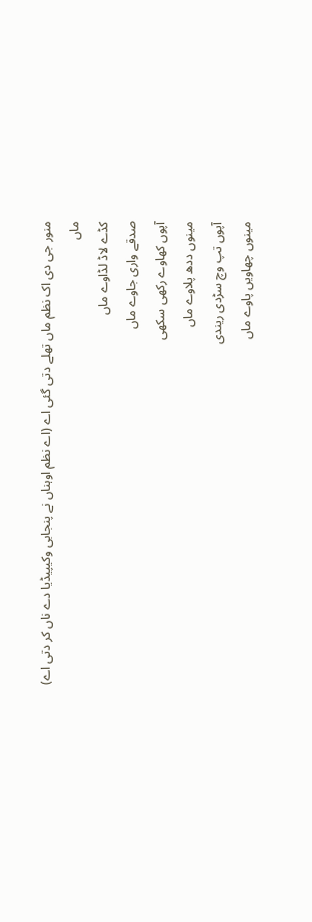منور جی دی اک نظم ماں تھلے دتی گئی اے (اے نظم اوہناں نے پنجابی وکیپیڈیا دے ناں کر دتی اے)
ماں
کڈے لاڈ لڈاوے ماں
صدقے واری جاوے ماں
آپوں کھاوے رکھی سکھی
مینوں ددھ پلاوے ماں
آپوں تپ وچ سڑدی ریندی
مینوں چھاویں پاوے ماں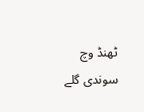ٹھنڈ وچ سوندی گلے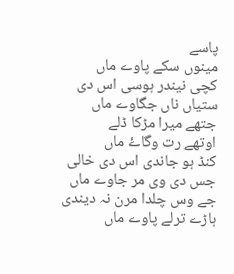پاسے
مینوں سکے پاوے ماں
کچی نیندر ہوسی اس دی
ستیاں ناں جگاوے ماں
جتھے میرا مڑکا ڈلے
اوتھے رت وگاۓ ماں
کنڈ ہو جاندی اس دی خالی
جس دی وی مر جاوے ماں
جے وس چلدا مرن نہ دیندی
ہاڑے ترلے پاوے ماں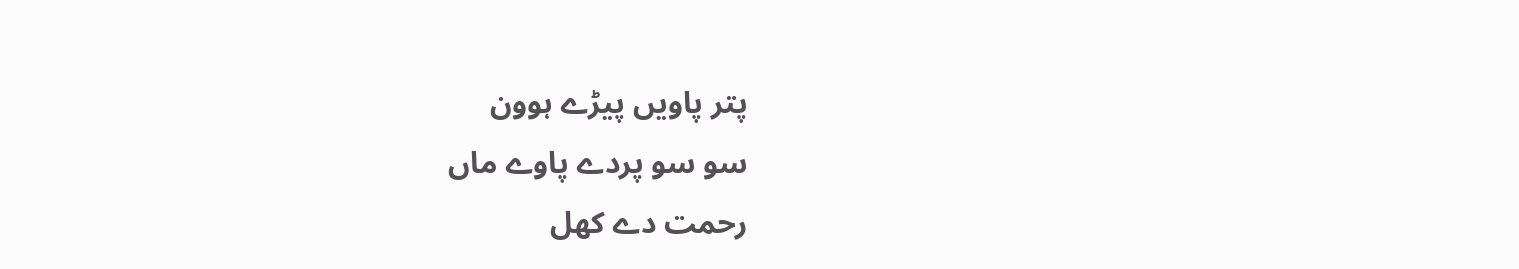پتر پاویں پیڑے ہوون
سو سو پردے پاوے ماں
رحمت دے کھل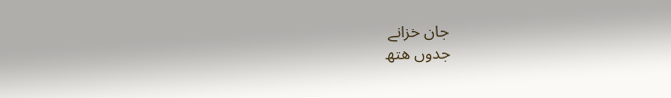جان خزانے
جدوں ھتھ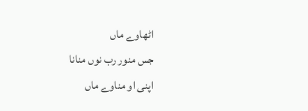اٹھاوے ماں
جس منور رب نوں منانا
اپنی او مناوے ماں